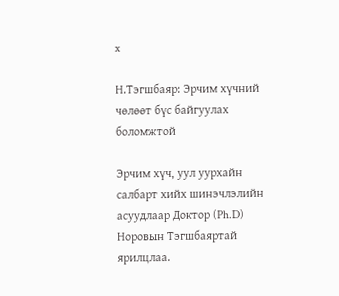x

Н.Тэгшбаяр: Эрчим хүчний чөлөөт бүс байгуулах боломжтой

Эрчим хүч, уул уурхайн салбарт хийх шинэчлэлийн асуудлаар Доктор (Ph.D) Норовын Тэгшбаяртай ярилцлаа.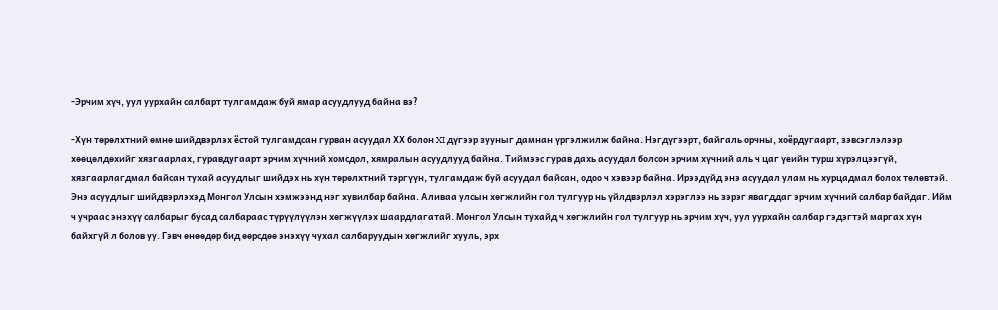-Эрчим хүч, уул уурхайн салбарт тулгамдаж буй ямар асуудлууд байна вэ?

-Хүн төрөлхтний өмнө шийдвэрлэх ёстой тулгамдсан гурван асуудал ХХ болон XI дүгээр зууныг дамнан үргэлжилж байна. Нэгдүгээрт, байгаль орчны, хоёрдугаарт, зэвсэглэлээр хөөцөлдөхийг хязгаарлах, гуравдугаарт эрчим хүчний хомсдол, хямралын асуудлууд байна. Тиймээс гурав дахь асуудал болсон эрчим хүчний аль ч цаг үеийн турш хүрэлцээгүй, хязгаарлагдмал байсан тухай асуудлыг шийдэх нь хүн төрөлхтний тэргүүн, тулгамдаж буй асуудал байсан, одоо ч хэвээр байна. Ирээдүйд энэ асуудал улам нь хурцадмал болох төлөвтэй. Энэ асуудлыг шийдвэрлэхэд Монгол Улсын хэмжээнд нэг хувилбар байна. Аливаа улсын хөгжлийн гол тулгуур нь үйлдвэрлэл хэрэглээ нь зэрэг явагддаг эрчим хүчний салбар байдаг. Ийм ч учраас энэхүү салбарыг бусад салбараас түрүүлүүлэн хөгжүүлэх шаардлагатай. Монгол Улсын тухайд ч хөгжлийн гол тулгуур нь эрчим хүч, уул уурхайн салбар гэдэгтэй маргах хүн байхгүй л болов уу. Гэвч өнөөдөр бид өөрсдөө энэхүү чухал салбаруудын хөгжлийг хууль, эрх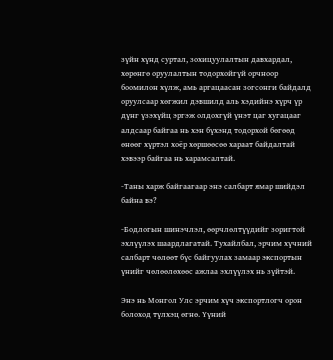зүйн хүнд суртал, зохицуулалтын давхардал, хөрөнгө оруулалтын тодорхойгүй орчноор боомилон хүлж, амь аргацаасан зогсонги байдалд оруулсаар хөгжил дэвшилд аль хэдийнэ хүрч үр дүнг үзэхүйц эргэж олдохгүй үнэт цаг хугацааг алдсаар байгаа нь хэн бүхэнд тодорхой бөгөөд өнөөг хүртэл хоёр хөршөөсөө хараат байдалтай хэвээр байгаа нь харамсалтай.

-Таны харж байгаагаар энэ салбарт ямар шийдэл байна вэ?

-Бодлогын шинэчлэл, өөрчлөлтүүдийг зоригтой эхлүүлэх шаардлагатай. Тухайлбал, эрчим хүчний салбарт чөлөөт бүс байгуулах замаар экспортын үнийг чөлөөлөхөөс ажлаа эхлүүлэх нь зүйтэй.

Энэ нь Монгол Улс эрчим хүч экспортлогч орон болоход түлхэц өгнө. Үүний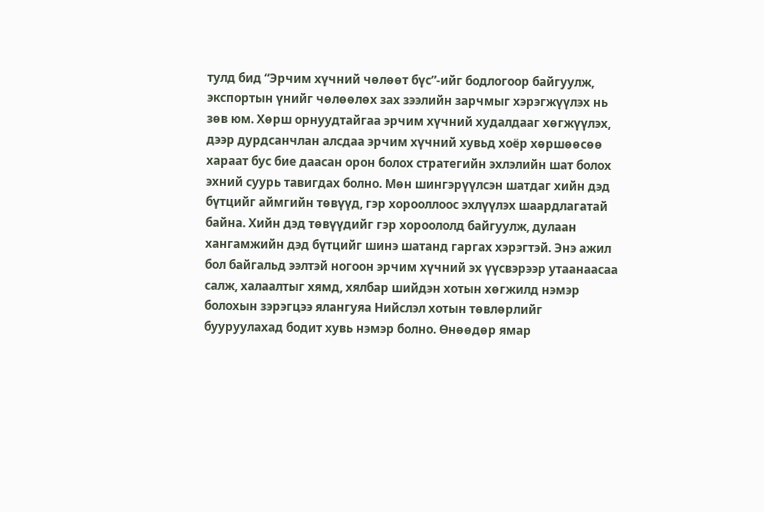тулд бид “Эрчим хүчний чөлөөт бүс”-ийг бодлогоор байгуулж, экспортын үнийг чөлөөлөх зах зээлийн зарчмыг хэрэгжүүлэх нь зөв юм. Хөрш орнуудтайгаа эрчим хүчний худалдааг хөгжүүлэх, дээр дурдсанчлан алсдаа эрчим хүчний хувьд хоёр хөршөөсөө хараат бус бие даасан орон болох стратегийн эхлэлийн шат болох эхний суурь тавигдах болно. Мөн шингэрүүлсэн шатдаг хийн дэд бүтцийг аймгийн төвүүд, гэр хорооллоос эхлүүлэх шаардлагатай байна. Хийн дэд төвүүдийг гэр хороололд байгуулж, дулаан хангамжийн дэд бүтцийг шинэ шатанд гаргах хэрэгтэй. Энэ ажил бол байгальд ээлтэй ногоон эрчим хүчний эх үүсвэрээр утаанаасаа салж, халаалтыг хямд, хялбар шийдэн хотын хөгжилд нэмэр болохын зэрэгцээ ялангуяа Нийслэл хотын төвлөрлийг бууруулахад бодит хувь нэмэр болно. Өнөөдөр ямар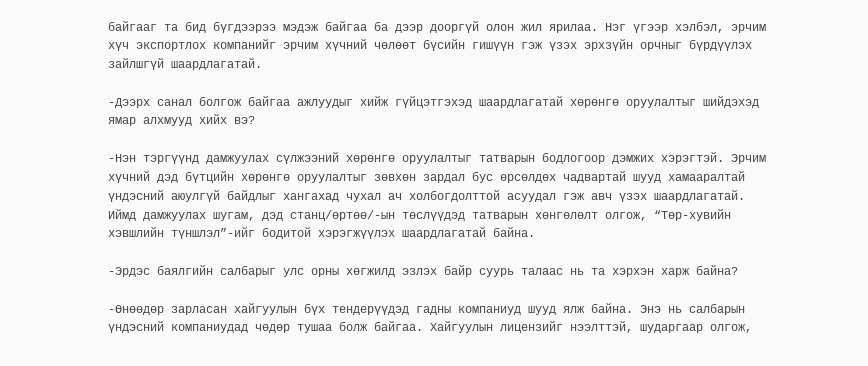байгааг та бид бүгдээрээ мэдэж байгаа ба дээр дооргүй олон жил ярилаа. Нэг үгээр хэлбэл, эрчим хүч экспортлох компанийг эрчим хүчний чөлөөт бүсийн гишүүн гэж үзэх эрхзүйн орчныг бүрдүүлэх зайлшгүй шаардлагатай.

-Дээрх санал болгож байгаа ажлуудыг хийж гүйцэтгэхэд шаардлагатай хөрөнгө оруулалтыг шийдэхэд ямар алхмууд хийх вэ?

-Нэн тэргүүнд дамжуулах сүлжээний хөрөнгө оруулалтыг татварын бодлогоор дэмжих хэрэгтэй. Эрчим хүчний дэд бүтцийн хөрөнгө оруулалтыг зөвхөн зардал бус өрсөлдөх чадвартай шууд хамааралтай үндэсний аюулгүй байдлыг хангахад чухал ач холбогдолттой асуудал гэж авч үзэх шаардлагатай. Иймд дамжуулах шугам, дэд станц/өртөө/-ын төслүүдэд татварын хөнгөлөлт олгож, “Төр-хувийн хэвшлийн түншлэл”-ийг бодитой хэрэгжүүлэх шаардлагатай байна.

-Эрдэс баялгийн салбарыг улс орны хөгжилд эзлэх байр суурь талаас нь та хэрхэн харж байна?

-Өнөөдөр зарласан хайгуулын бүх тендерүүдэд гадны компаниуд шууд ялж байна. Энэ нь салбарын үндэсний компаниудад чөдөр тушаа болж байгаа. Хайгуулын лицензийг нээлттэй, шударгаар олгож,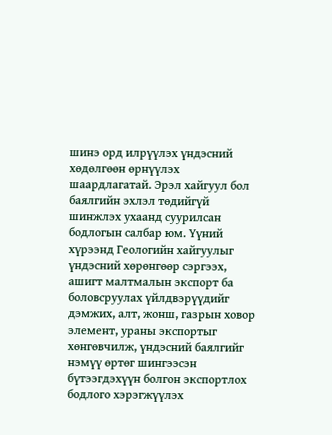шинэ орд илрүүлэх үндэсний хөдөлгөөн өрнүүлэх шаардлагатай. Эрэл хайгуул бол баялгийн эхлэл төдийгүй шинжлэх ухаанд суурилсан бодлогын салбар юм. Үүний хүрээнд Геологийн хайгуулыг үндэсний хөрөнгөөр сэргээх, ашигт малтмалын экспорт ба боловсруулах үйлдвэрүүдийг дэмжих, алт, жонш, газрын ховор элемент, ураны экспортыг хөнгөвчилж, үндэсний баялгийг нэмүү өртөг шингээсэн бүтээгдэхүүн болгон экспортлох бодлого хэрэгжүүлэх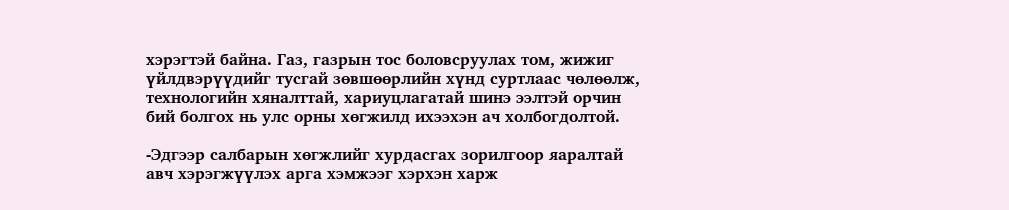хэрэгтэй байна. Газ, газрын тос боловсруулах том, жижиг үйлдвэрүүдийг тусгай зөвшөөрлийн хүнд суртлаас чөлөөлж, технологийн хяналттай, хариуцлагатай шинэ ээлтэй орчин бий болгох нь улс орны хөгжилд ихээхэн ач холбогдолтой.

-Эдгээр салбарын хөгжлийг хурдасгах зорилгоор яаралтай авч хэрэгжүүлэх арга хэмжээг хэрхэн харж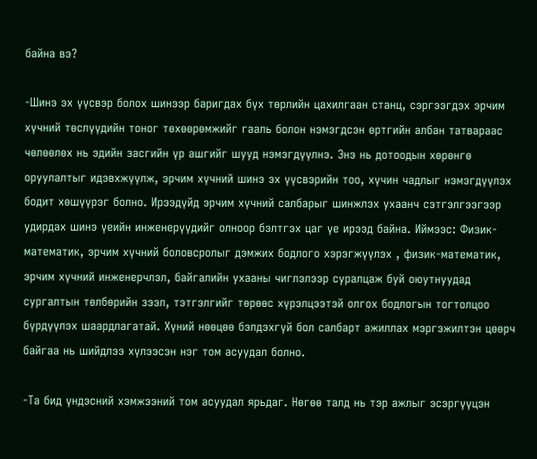байна вэ?

-Шинэ эх үүсвэр болох шинээр баригдах бүх төрлийн цахилгаан станц, сэргээгдэх эрчим хүчний төслүүдийн тоног төхөөрөмжийг гааль болон нэмэгдсэн өртгийн албан татвараас чөлөөлөх нь эдийн засгийн үр ашгийг шууд нэмэгдүүлнэ. Энэ нь дотоодын хөрөнгө оруулалтыг идэвхжүүлж, эрчим хүчний шинэ эх үүсвэрийн тоо, хүчин чадлыг нэмэгдүүлэх бодит хөшүүрэг болно. Ирээдүйд эрчим хүчний салбарыг шинжлэх ухаанч сэтгэлгээгээр удирдах шинэ үеийн инженерүүдийг олноор бэлтгэх цаг үе ирээд байна. Иймээс: Физик-математик, эрчим хүчний боловсролыг дэмжих бодлого хэрэгжүүлэх , физик-математик, эрчим хүчний инженерчлэл, байгалийн ухааны чиглэлээр суралцаж буй оюутнуудад сургалтын төлбөрийн зээл, тэтгэлгийг төрөөс хүрэлцээтэй олгох бодлогын тогтолцоо бүрдүүлэх шаардлагатай. Хүний нөөцөө бэлдэхгүй бол салбарт ажиллах мэргэжилтэн цөөрч байгаа нь шийдлээ хүлээсэн нэг том асуудал болно.

-Та бид үндэсний хэмжээний том асуудал ярьдаг. Нөгөө талд нь тэр ажлыг эсэргүүцэн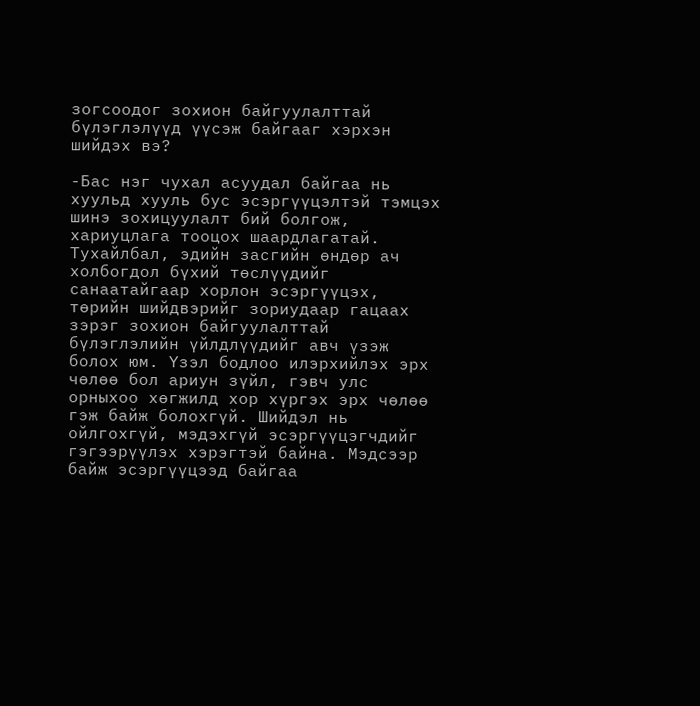зогсоодог зохион байгуулалттай бүлэглэлүүд үүсэж байгааг хэрхэн шийдэх вэ?

-Бас нэг чухал асуудал байгаа нь хуульд хууль бус эсэргүүцэлтэй тэмцэх шинэ зохицуулалт бий болгож, хариуцлага тооцох шаардлагатай. Тухайлбал, эдийн засгийн өндөр ач холбогдол бүхий төслүүдийг санаатайгаар хорлон эсэргүүцэх, төрийн шийдвэрийг зориудаар гацаах зэрэг зохион байгуулалттай бүлэглэлийн үйлдлүүдийг авч үзэж болох юм. Үзэл бодлоо илэрхийлэх эрх чөлөө бол ариун зүйл, гэвч улс орныхоо хөгжилд хор хүргэх эрх чөлөө гэж байж болохгүй. Шийдэл нь ойлгохгүй, мэдэхгүй эсэргүүцэгчдийг гэгээрүүлэх хэрэгтэй байна. Мэдсээр байж эсэргүүцээд байгаа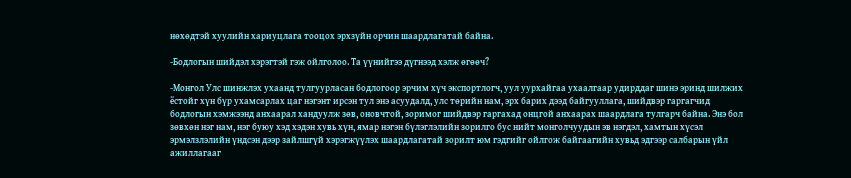нөхөдтэй хуулийн хариуцлага тооцох эрхзүйн орчин шаардлагатай байна.

-Бодлогын шийдэл хэрэгтэй гэж ойлголоо. Та үүнийгээ дүгнээд хэлж өгөөч?

-Монгол Улс шинжлэх ухаанд тулгуурласан бодлогоор эрчим хүч экспортлогч, уул уурхайгаа ухаалгаар удирддаг шинэ эринд шилжих ёстойг хүн бүр ухамсарлах цаг нэгэнт ирсэн тул энэ асуудалд, улс төрийн нам, эрх барих дээд байгууллага, шийдвэр гаргагчид бодлогын хэмжээнд анхаарал хандуулж зөв, оновчтой, зоримог шийдвэр гаргахад онцгой анхаарах шаардлага тулгарч байна. Энэ бол зөвхөн нэг нам, нэг буюу хэд хэдэн хувь хүн, ямар нэгэн бүлэглэлийн зорилго бус нийт монголчуудын эв нэгдэл, хамтын хүсэл эрмэлзлэлийн үндсэн дээр зайлшгүй хэрэгжүүлэх шаардлагатай зорилт юм гэдгийг ойлгож байгаагийн хувьд эдгээр салбарын үйл ажиллагааг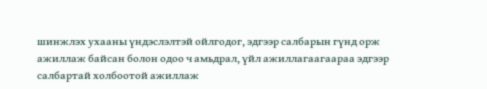шинжлэх ухааны үндэслэлтэй ойлгодог, эдгээр салбарын гүнд орж ажиллаж байсан болон одоо ч амьдрал, үйл ажиллагаагаараа эдгээр салбартай холбоотой ажиллаж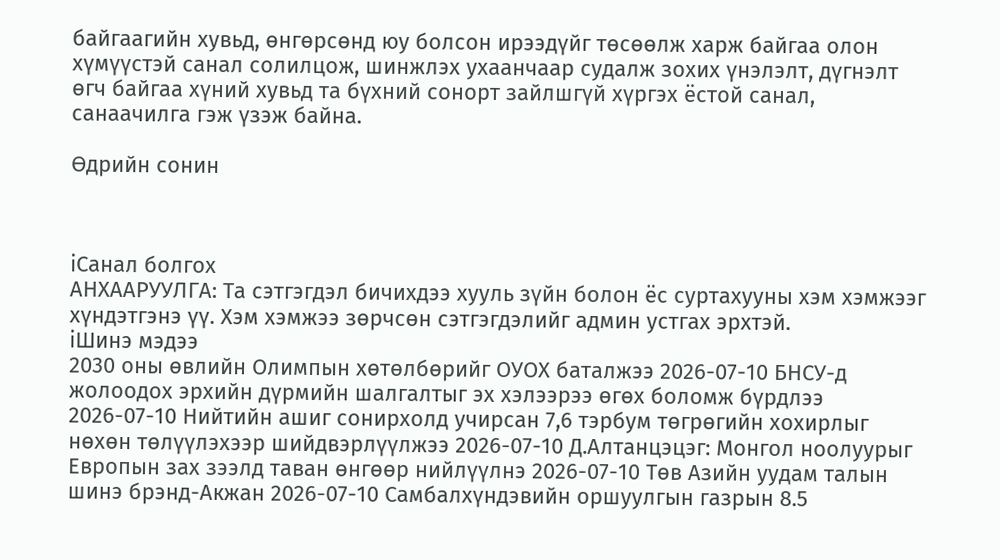байгаагийн хувьд, өнгөрсөнд юу болсон ирээдүйг төсөөлж харж байгаа олон хүмүүстэй санал солилцож, шинжлэх ухаанчаар судалж зохих үнэлэлт, дүгнэлт өгч байгаа хүний хувьд та бүхний сонорт зайлшгүй хүргэх ёстой санал, санаачилга гэж үзэж байна.

Өдрийн сонин



iСанал болгох
АНХААРУУЛГА: Та сэтгэгдэл бичихдээ хууль зүйн болон ёс суртахууны хэм хэмжээг хүндэтгэнэ үү. Хэм хэмжээ зөрчсөн сэтгэгдэлийг админ устгах эрхтэй.
iШинэ мэдээ
2030 оны өвлийн Олимпын хөтөлбөрийг ОУОХ баталжээ 2026-07-10 БНСУ-д жолоодох эрхийн дүрмийн шалгалтыг эх хэлээрээ өгөх боломж бүрдлээ 2026-07-10 Нийтийн ашиг сонирхолд учирсан 7,6 тэрбум төгрөгийн хохирлыг нөхөн төлүүлэхээр шийдвэрлүүлжээ 2026-07-10 Д.Алтанцэцэг: Монгол ноолуурыг Европын зах зээлд таван өнгөөр нийлүүлнэ 2026-07-10 Төв Азийн уудам талын шинэ брэнд-Акжан 2026-07-10 Самбалхүндэвийн оршуулгын газрын 8.5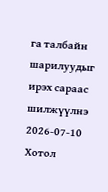га талбайн шарилуудыг ирэх сараас шилжүүлнэ 2026-07-10 Хотол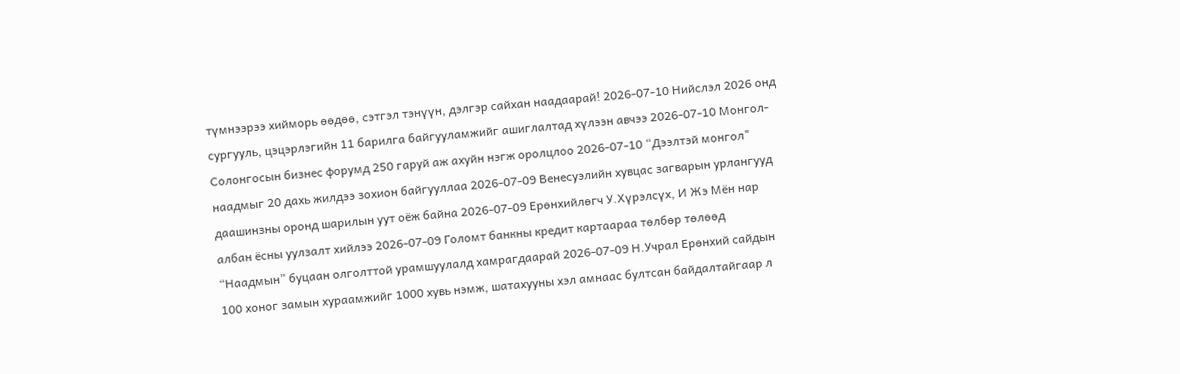түмнээрээ хийморь өөдөө, сэтгэл тэнүүн, дэлгэр сайхан наадаарай! 2026-07-10 Нийслэл 2026 онд сургууль, цэцэрлэгийн 11 барилга байгууламжийг ашиглалтад хүлээн авчээ 2026-07-10 Монгол-Солонгосын бизнес форумд 250 гаруй аж ахуйн нэгж оролцлоо 2026-07-10 “Дээлтэй монгол" наадмыг 20 дахь жилдээ зохион байгууллаа 2026-07-09 Венесуэлийн хувцас загварын урлангууд даашинзны оронд шарилын уут оёж байна 2026-07-09 Ерөнхийлөгч У.Хүрэлсүх, И Жэ Мён нар албан ёсны уулзалт хийлээ 2026-07-09 Голомт банкны кредит картаараа төлбөр төлөөд “Наадмын” буцаан олголттой урамшуулалд хамрагдаарай 2026-07-09 Н.Учрал Ерөнхий сайдын 100 хоног замын хураамжийг 1000 хувь нэмж, шатахууны хэл амнаас бултсан байдалтайгаар л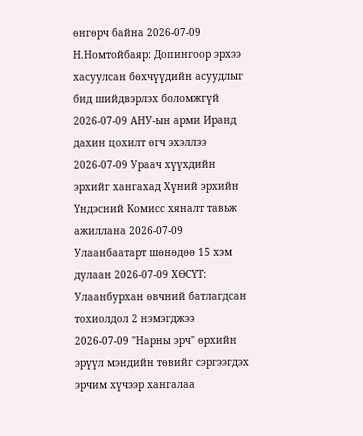өнгөрч байна 2026-07-09 Н.Номтойбаяр: Допингоор эрхээ хасуулсан бөхчүүдийн асуудлыг бид шийдвэрлэх боломжгүй 2026-07-09 АНУ-ын арми Иранд дахин цохилт өгч эхэллээ 2026-07-09 Ураач хүүхдийн эрхийг хангахад Хүний эрхийн Үндэсний Комисс хяналт тавьж ажиллана 2026-07-09 Улаанбаатарт шөнөдөө 15 хэм дулаан 2026-07-09 ХӨСҮТ: Улаанбурхан өвчний батлагдсан тохиолдол 2 нэмэгджээ 2026-07-09 "Нарны эрч" өрхийн эрүүл мэндийн төвийг сэргээгдэх эрчим хүчээр хангалаа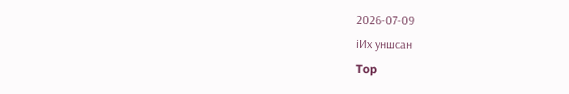2026-07-09
iИх уншсан
Top